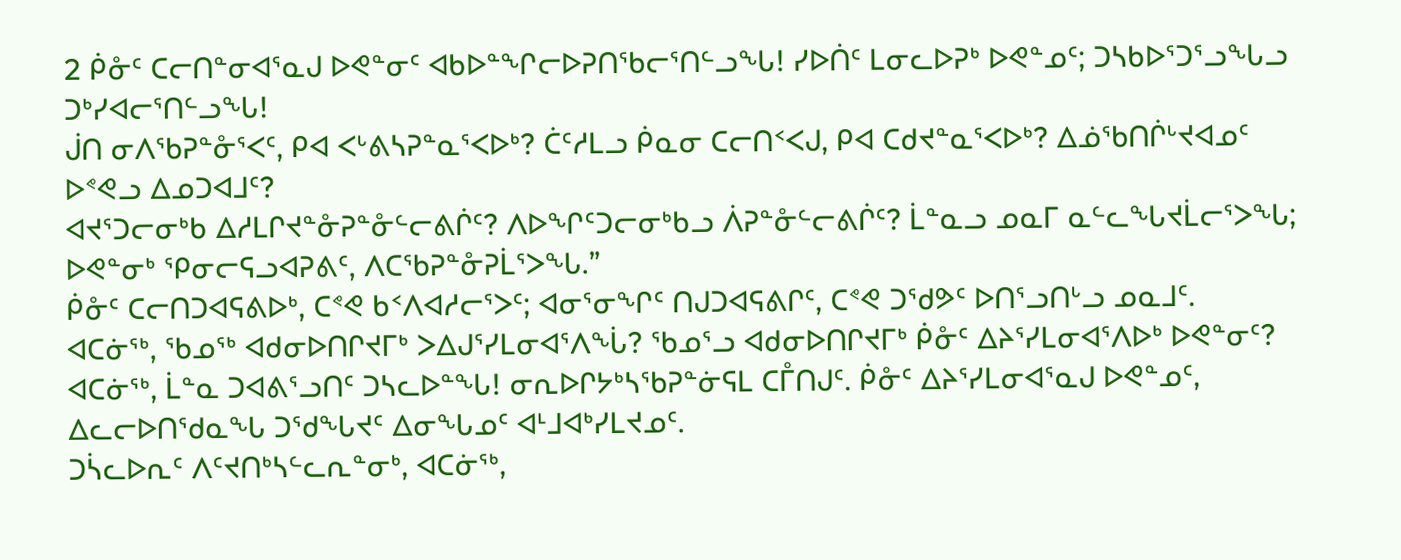2 ᑮᓁᑦ ᑕᓕᑎᓐᓂᐊᕐᓇᒍ ᐅᕙᓐᓂᑦ ᐊᑲᐅᓐᖏᓕᐅᕈᑎᖃᓕᕐᑎᓪᓗᖓ! ᓯᐅᑏᑦ ᒪᓂᓚᐅᕈᒃ ᐅᕙᓐᓄᑦ; ᑐᓴᑲᐅᕐᑐᕐᓗᖓᓗ ᑐᒃᓯᐊᓕᕐᑎᓪᓗᖓ!
ᒎᑎ ᓂᐱᖃᕈᓐᓁᕐᐸᑦ, ᑭᐊ ᐸᒡᕕᓴᕈᓐᓇᕐᐸᐅᒃ? ᑖᑦᓱᒪᓗ ᑮᓇᓂ ᑕᓕᑎᑉᐸᒍ, ᑭᐊ ᑕᑯᔪᓐᓇᕐᐸᐅᒃ? ᐃᓅᖃᑎᒌᒡᔪᐊᓄᑦ ᐅᕝᕙᓗ ᐃᓄᑐᐊᒧᑦ?
ᐊᔪᕐᑐᓕᓂᒃᑲ ᐃᓱᒪᒋᔪᓐᓁᕈᓐᓁᓪᓕᕕᒌᑦ? ᐱᐅᖏᑦᑐᓕᓂᒃᑲᓗ ᐲᕈᓐᓁᓪᓕᕕᒌᑦ? ᒫᓐᓇᓗ ᓄᓇᒥ ᓇᓪᓚᖓᔪᒫᓕᕐᐳᖓ; ᐅᕙᓐᓂᒃ ᕿᓂᓕᕋᓗᐊᕈᕕᑦ, ᐱᑕᖃᕈᓐᓁᕈᒫᕐᐳᖓ.”
ᑮᓁᑦ ᑕᓕᑎᑐᐊᕋᕕᐅᒃ, ᑕᕝᕙ ᑲᑉᐱᐊᓱᓕᕐᐳᑦ; ᐊᓂᕐᓂᖏᑦ ᑎᒍᑐᐊᕋᕕᒋᑦ, ᑕᕝᕙ ᑐᖁᕗᑦ ᐅᑎᕐᓗᑎᒡᓗ ᓄᓇᒧᑦ.
ᐊᑕᓃᖅ, ᖃᓄᖅ ᐊᑯᓂᐅᑎᒋᔪᒥᒃ ᐳᐃᒍᕐᓯᒪᓂᐊᕐᐱᖔ? ᖃᓄᕐᓗ ᐊᑯᓂᐅᑎᒋᔪᒥᒃ ᑮᓁᑦ ᐃᔨᕐᓯᒪᓂᐊᕐᐱᐅᒃ ᐅᕙᓐᓂᑦ?
ᐊᑕᓃᖅ, ᒫᓐᓇ ᑐᐊᕕᕐᓗᑎᑦ ᑐᓴᓚᐅᓐᖓ! ᓂᕆᐅᒋᔭᒃᓴᖃᕈᓐᓃᕋᒪ ᑕᒤᑎᒍᑦ. ᑮᓁᑦ ᐃᔨᕐᓯᒪᓂᐊᕐᓇᒍ ᐅᕙᓐᓄᑦ, ᐃᓚᓕᐅᑎᖁᓇᖓ ᑐᖁᖓᔪᑦ ᐃᓂᖓᓄᑦ ᐊᒻᒧᐊᒃᓯᒪᔪᓄᑦ.
ᑐᓵᓚᐅᕆᑦ ᐱᑦᔪᑎᒃᓴᓪᓚᕆᓐᓂᒃ, ᐊᑕᓃᖅ,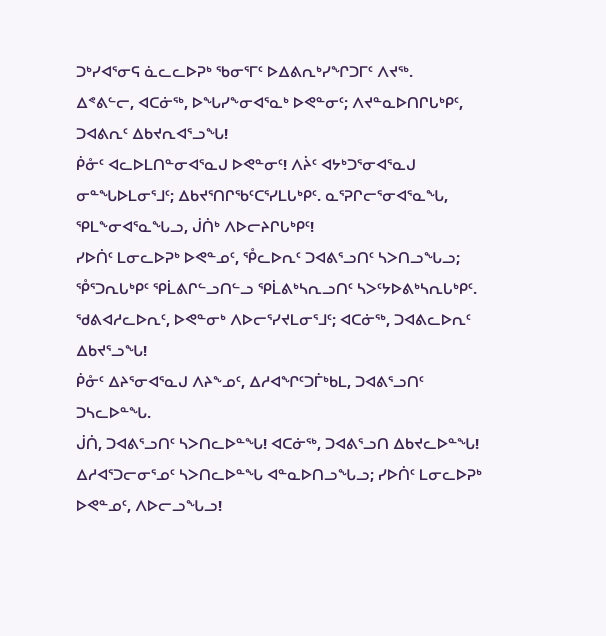ᑐᒃᓯᐊᕐᓂᕋ ᓈᓚᓚᐅᕈᒃ ᖃᓂᕐᒥᑦ ᐅᐃᕕᕆᒃᓯᖏᑐᒥᑦ ᐱᔪᖅ.
ᐃᕝᕕᓪᓕ, ᐊᑕᓃᖅ, ᐅᖓᓯᖕᓂᐊᕐᓇᒃ ᐅᕙᓐᓂᑦ; ᐱᔪᓐᓇᐅᑎᒋᒐᒃᑭᑦ, ᑐᐊᕕᕆᑦ ᐃᑲᔪᕆᐊᕐᓗᖓ!
ᑮᓁᑦ ᐊᓚᐅᒪᑎᓐᓂᐊᕐᓇᒍ ᐅᕙᓐᓂᑦ! ᐱᔩᑦ ᐊᔭᒃᑐᕐᓂᐊᕐᓇᒍ ᓂᓐᖓᐅᒪᓂᕐᒧᑦ; ᐃᑲᔪᕐᑎᒋᖃᑦᑕᕐᓯᒪᒐᒃᑭᑦ. ᓇᕐᕈᒋᓕᕐᓂᐊᕐᓇᖓ, ᕿᒪᖕᓂᐊᕐᓇᖓᓗ, ᒎᑏᒃ ᐱᐅᓕᔨᒋᒐᒃᑭᑦ!
ᓯᐅᑏᑦ ᒪᓂᓚᐅᕈᒃ ᐅᕙᓐᓄᑦ, ᕾᓚᐅᕆᑦ ᑐᐊᕕᕐᓗᑎᑦ ᓴᐳᑎᓗᖓᓗ; ᕾᕐᑐᕆᒐᒃᑭᑦ ᕿᒫᕕᒋᓪᓗᑎᓪᓗ ᕿᒫᕕᒃᓴᕆᓗᑎᑦ ᓴᐳᑦᔭᐅᕕᒃᓴᕆᒐᒃᑭᑦ.
ᖁᕕᐊᓱᓚᐅᕆᑦ, ᐅᕙᓐᓂᒃ ᐱᐅᓕᕐᓯᔪᒪᓂᕐᒧᑦ; ᐊᑕᓃᖅ, ᑐᐊᕕᓚᐅᕆᑦ ᐃᑲᔪᕐᓗᖓ!
ᑮᓁᑦ ᐃᔨᕐᓂᐊᕐᓇᒍ ᐱᔨᖕᓄᑦ, ᐃᓱᐊᖏᑦᑐᒦᒃᑲᒪ, ᑐᐊᕕᕐᓗᑎᑦ ᑐᓴᓚᐅᓐᖓ.
ᒎᑏ, ᑐᐊᕕᕐᓗᑎᑦ ᓴᐳᑎᓚᐅᓐᖓ! ᐊᑕᓃᖅ, ᑐᐊᕕᕐᓗᑎ ᐃᑲᔪᓚᐅᓐᖓ!
ᐃᓱᐊᕐᑐᓕᓂᕐᓄᑦ ᓴᐳᑎᓚᐅᓐᖓ ᐊᓐᓇᐅᑎᓗᖓᓗ; ᓯᐅᑏᑦ ᒪᓂᓚᐅᕈᒃ ᐅᕙᓐᓄᑦ, ᐱᐅᓕᓗᖓᓗ!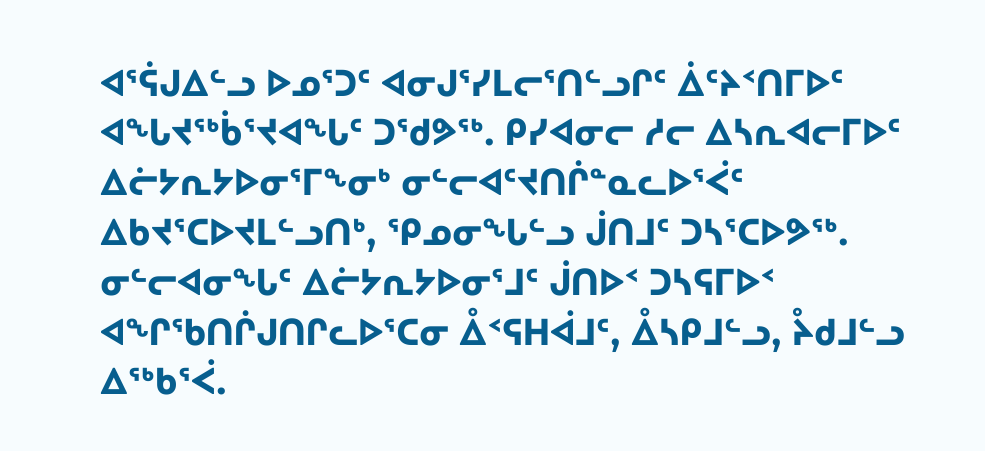ᐊᕐᕌᒍᐃᓪᓗ ᐅᓄᕐᑐᑦ ᐊᓂᒍᕐᓯᒪᓕᕐᑎᓪᓗᒋᑦ ᐄᑦᔨᑉᑎᒥᐅᑦ ᐊᖓᔪᖅᑳᕐᔪᐊᖓᑦ ᑐᖁᕗᖅ. ᑭᓯᐊᓂᓕ ᓱᓕ ᐃᓴᕆᐊᓕᒥᐅᑦ ᐃᓖᔭᕆᔭᐅᓂᕐᒥᖕᓂᒃ ᓂᓪᓕᐊᑦᔪᑎᒌᓐᓇᓚᐅᕐᐹᑦ ᐃᑲᔪᕐᑕᐅᔪᒪᓪᓗᑎᒃ, ᕿᓄᓂᖓᓪᓗ ᒎᑎᒧᑦ ᑐᓴᕐᑕᐅᕗᖅ.
ᓂᓪᓕᐊᓂᖓᑦ ᐃᓖᔭᕆᔭᐅᓂᕐᒧᑦ ᒎᑎᐅᑉ ᑐᓴᕋᒥᐅᑉ ᐊᖏᖃᑎᒌᒍᑎᒋᓚᐅᕐᑕᓂ ᐂᑉᕋᕼᐋᒧᑦ, ᐂᓴᑭᒧᓪᓗ, ᔧᑯᒧᓪᓗ ᐃᖅᑲᕐᐹ.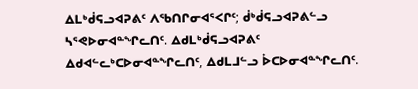ᐃᒪᒃᑰᕋᓗᐊᕈᕕᑦ ᐱᖃᑎᒋᓂᐊᕐᐸᒋᑦ; ᑰᒃᑰᕋᓗᐊᕈᕕᓪᓗ ᓴᕐᕙᐅᓂᐊᓐᖏᓚᑎᑦ. ᐃᑯᒪᒃᑰᕋᓗᐊᕈᕕᑦ ᐃᑯᐊᓪᓚᒃᑕᐅᓂᐊᓐᖏᓚᑎᑦ, ᐃᑯᒪᒧᓪᓗ ᐆᑕᐅᓂᐊᓐᖏᓚᑎᑦ.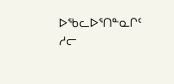ᐅᖃᓚᐅᕐᑎᓐᓇᒋᑦ ᓱᓕ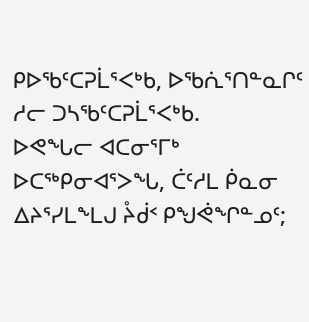ᑭᐅᖃᑦᑕᕈᒫᕐᐸᒃᑲ, ᐅᖃᕇᕐᑎᓐᓇᒋᑦ ᓱᓕ ᑐᓴᖃᑦᑕᕈᒫᕐᐸᒃᑲ.
ᐅᕙᖓᓕ ᐊᑕᓂᕐᒥᒃ ᐅᑕᖅᑭᓂᐊᕐᐳᖓ, ᑖᑦᓱᒪ ᑮᓇᓂ ᐃᔨᕐᓯᒪᖕᒪᒍ ᔧᑰᑉ ᑭᖑᕚᖏᓐᓄᑦ;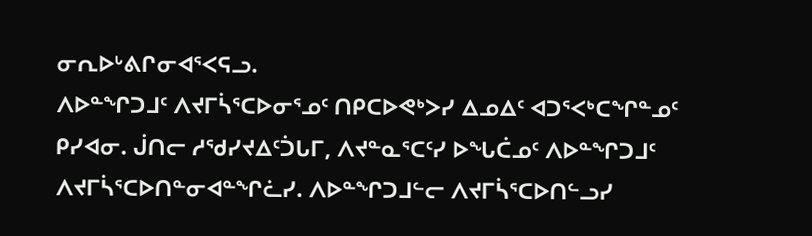ᓂᕆᐅᒡᕕᒋᓂᐊᕐᐸᕋᓗ.
ᐱᐅᓐᖏᑐᒧᑦ ᐱᔪᒥᓵᕐᑕᐅᓂᕐᓄᑦ ᑎᑭᑕᐅᕙᒃᐳᓯ ᐃᓄᐃᑦ ᐊᑐᕐᐸᒃᑕᖏᓐᓄᑦ ᑭᓯᐊᓂ. ᒎᑎᓕ ᓱᖁᓯᔪᐃᑦᑑᒐᒥ, ᐱᔪᓐᓇᕐᑕᑦᓯ ᐅᖓᑖᓄᑦ ᐱᐅᓐᖏᑐᒧᑦ ᐱᔪᒥᓵᕐᑕᐅᑎᓐᓂᐊᓐᖏᓛᓯ. ᐱᐅᓐᖏᑐᒧᓪᓕ ᐱᔪᒥᓵᕐᑕᐅᑎᓪᓗᓯ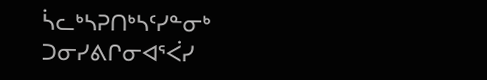ᓵᓚᒃᓴᕈᑎᒃᓴᑦᓯᓐᓂᒃ ᑐᓂᓯᕕᒋᓂᐊᕐᐹᓯ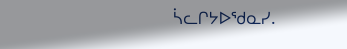ᓵᓚᒋᔭᐅᖁᓇᓯ.